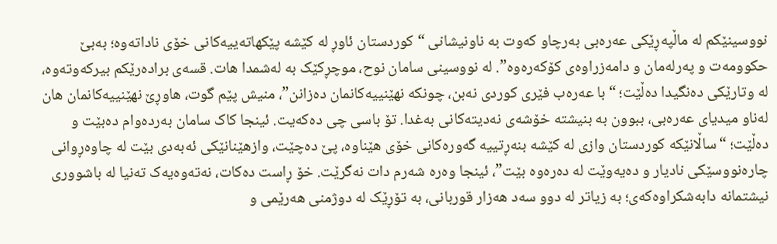نووسینێکم لە ماڵپەڕێکی عەرەبی بەرچاو کەوت بە ناونیشانی “کوردستان ئاوڕ لە کێشە پێکهاتەییەکانی خۆی ناداتەوە؛ بەبێ حکوومەت و پەرلەمان و دامەزراوەی کۆکەرەوە”. لە نووسینی سامان نوح، موچڕکێک بە لەشمدا هات. قسەی برادەرێکم بیرکەوتەوە، لە وتارێکی دەنگیدا دەڵێت؛ “با عەرەب فێری کوردی نەبن، چونکە نهێنییەکانمان دەزانن”، منیش پێم گوت، هاوڕێ نهێنییەکانمان هان لەناو میدیای عەرەبی، ببوون بە بنیشتە خۆشەی نەدیتەکانی بەغدا. تۆ باسی چی دەکەیت. ئینجا کاک سامان بەردەوام دەبێت و دەڵێت؛ “ساڵانێکە کوردستان وازی لە کێشە بنەڕتییە گەورەکانی خۆی هێناوە، پێ دەچێت، وازهێنانێکی ئەبەدی بێت لە چاوەڕوانی چارەنووسێکی نادیار و دەیەوێت لە دەرەوە بێت”، ئینجا وەرە شەرم دات نەگرێت. خۆ ڕاست دەکات، نەتەوەیەک تەنیا لە باشووری نیشتمانە دابەشکراوەکەی؛ بە زیاتر لە دوو سەد هەزار قوربانی، بە تۆڕێک لە دوژمنی هەرێمی و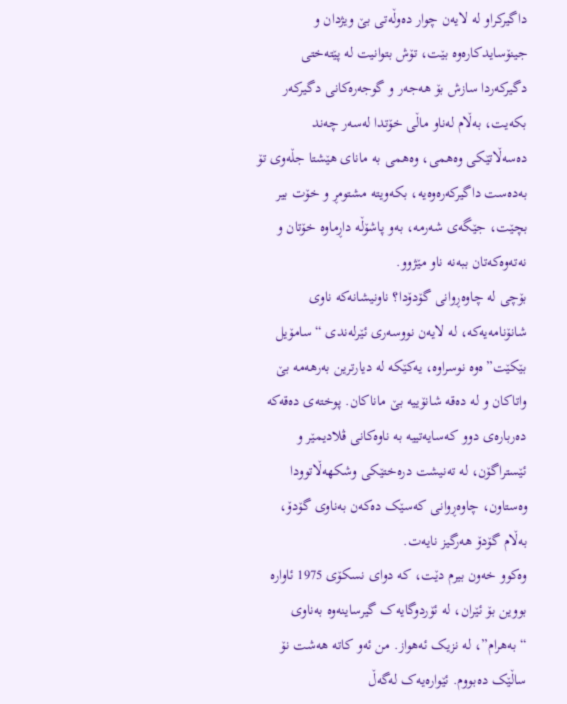داگیرکراو لە لایەن چوار دەوڵەتی بێ ویژدان و جینۆسایدکارەوە بێت، تۆش بتوانیت لە پێتەختی دگیرکەردا سازش بۆ هەجەر و گوجەرەکانی دگیرکەر بکەیت، بەڵام لەناو ماڵی خۆتدا لەسەر چەند دەسەڵاتێکی وەهمی، وەهمی بە مانای هێشتا جڵەوی تۆ بەدەست داگیرکەرەوەیە، بکەویتە مشتومڕ و خۆت بیر بچێت، جێگەی شەرمە، بەو پاشۆڵە داڕماوە خۆتان و نەتەوەکەتان ببەنە ناو مێژوو.
بۆچی لە چاوەڕوانی گۆدۆدا؟ ناونیشانەکە ناوی شانۆنامەیەکە، لە لایەن نووسەری ئێرلەندی “سامۆیل بێکێت”ەوە نوسراوە، یەکێکە لە دیارترین بەرهەمە بێ واتاکان و لە دەقە شانۆییە بێ ماناکان. پوختەی دەقەکە دەربارەی دوو کەسایەتییە بە ناوەکانی ڤلادیمێر و ئێستراگۆن، لە تەنیشت درەختێکی وشکهەڵاتوودا وەستاون، چاوەڕوانی کەسێک دەکەن بەناوی گۆدۆ، بەڵام گۆدۆ هەرگیز نایەت.
وەکوو خەون بیرم دێت، کە دوای نسکۆی 1975 ئاوارە بووین بۆ ئێران، لە ئۆردوگایەک گیرساینەوە بەناوی “بەهرام”، لە نزیک ئەهواز. من ئەو کاتە هەشت نۆ ساڵێک دەبووم. ئێوارەیەک لەگەڵ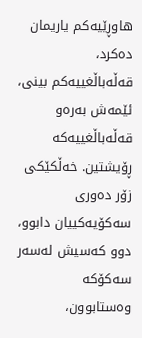هاوڕێیەکم یاریمان دەکرد، قەڵەباڵغییەکم بینی، ئێمەش بەرەو قەڵەباڵغییەکە ڕۆیشتین. خەڵکێکی زۆر دەوری سەکۆیەکییان دابوو، دوو کەسیش لەسەر سەکۆکە وەستابوون،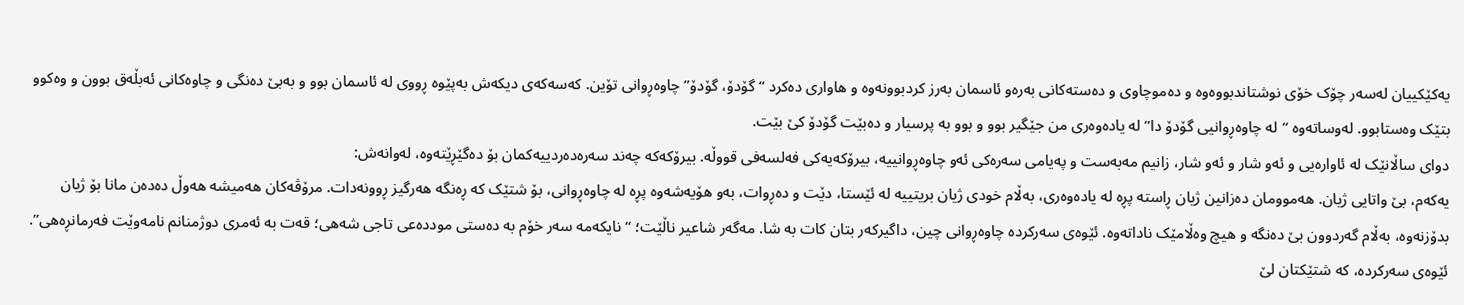یەکێکییان لەسەر چۆک خۆی نوشتاندبووەوە و دەموچاوی و دەستەکانی بەرەو ئاسمان بەرز کردبوونەوە و هاواری دەکرد “گۆدۆ، گۆدۆ” چاوەڕوانی تۆین. کەسەکەی دیکەش بەپێوە ڕووی لە ئاسمان بوو و بەبێ دەنگی و چاوەکانی ئەبڵەق بوون و وەکوو بتێک وەستابوو. لەوساتەوە “لە چاوەڕوانیی گۆدۆ دا” لە یادەوەری من جێگیر بوو و بوو بە پرسیار و دەبێت گۆدۆ کێ بێت.
دوای ساڵانێک لە ئاوارەیی و ئەو شار و ئەو شار، زانیم مەبەست و پەیامی سەرەکی ئەو چاوەڕوانییە، بیرۆکەیەکی فەلسەفی قووڵە. بیرۆکەکە چەند سەرەدەردییەکمان بۆ دەگێڕێتەوە، لەوانەش:
یەکەم، بێ واتایی ژیان. هەموومان دەزانین ژیان ڕاستە پڕە لە یادەوەری، بەڵام خودی ژیان بریتییە لە ئێستا، دێت و دەڕوات، بەو هۆیەشەوە پڕە لە چاوەڕوانی، بۆ شتێک کە ڕەنگە هەرگیز ڕوونەدات. مرۆڤەکان هەمیشە هەوڵ دەدەن مانا بۆ ژیان بدۆزنەوە، بەڵام گەردوون بێ دەنگە و هیچ وەڵامێک ناداتەوە. ئێوەی سەرکردە چاوەڕوانی چین، داگیرکەر بتان کات بە شا. مەگەر شاعیر ناڵێت؛ “نایکەمە سەر خۆم بە دەستی موددەعی تاجی شەهی؛ قەت بە ئەمری دوژمنانم نامەوێت فەرمانڕەهی”. ئێوەی سەرکردە، کە شتێکتان لێ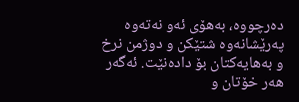دەرچووە، بەهۆی ئەو نەتەوە پەرێشانەوە شتێکن و دوژمن نرخ و بەهایەکتان بۆ دادەنێت. ئەگەر هەر خۆتان و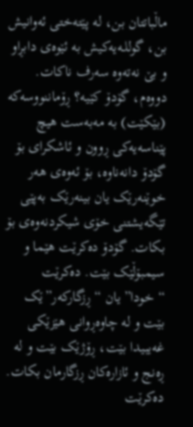ماڵباتتان بن، لە پێتەختی ئەوانیش بن، گوللـەیەکیش بە ئێوەی دابڕاو و بێ نەتەوە سەرف ناکات.
دووەم، گۆدۆ کێیە؟ ڕۆماننووسەکە (بێکێت) بە مەبەست هیچ پێناسەیەکی ڕوون و ئاشکرای بۆ گۆدۆ دانەناوە، بۆ ئەوەی هەر خوێنەرێک یان بینەرێک بەپێی تێگەیشتنی خۆی شیکردنەوەی بۆ بکات. گۆدۆ دەکرێت هێما و سیمبۆڵێک بێت. دەکرێت “خودا” یان “ڕزگارکەر”ێک بێت و لە چاوەڕوانی هێزێکی غەیبیدا بێت، ڕۆژێک بێت و لە ڕەنج و ئازارەکان ڕزگارمان بکات. دەکرێت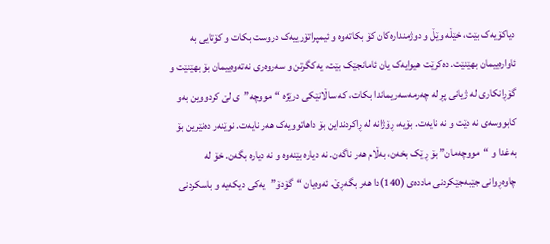دیاکۆیەک بێت، خێڵە وێڵ و دوژمندارەکان کۆ بکاتەوە و ئیمپراتۆرییەک دروست بکات و کۆتایی بە ئاوارەییمان بهێنێت. دەکرێت هیوایەک یان ئامانجێک بێت، یەکگرتن و سەروەری نەتەوەییمان بۆ بهێنێت و گۆڕانکاری لە ژیانی پڕ لە چەرمەسەریماندا بکات، کە ساڵانێکی درێژە “مووچە”ی لێ کردووین بەو کابووسەی نە دێت و نە نایەت. بۆیە، ڕۆژانە لە ڕاکردنداین بۆ داهاتوویەک هەر نایەت. نوێنەر دەنێرین بۆ بەغدا و “مووچەمان” بۆ ڕێک بخەن، بەڵام هەر ناگەن. نە دیارە بێنەوە و نە دیارە بگەن. خۆ لە چاوەڕوانی جێبەجێکردنی ماددەی (140)دا هەر بگەڕێ. ئەوەیان “گۆدۆ”یەکی دیکەیە و باسکردنی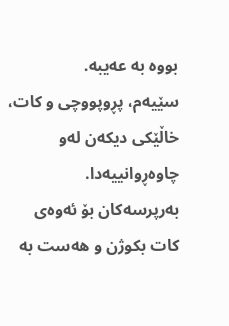بووە بە عەیبە.
سێیەم، پڕوپووچی و کات، خاڵێکی دیکەن لەو چاوەڕوانییەدا. بەرپرسەکان بۆ ئەوەی کات بکوژن و هەست بە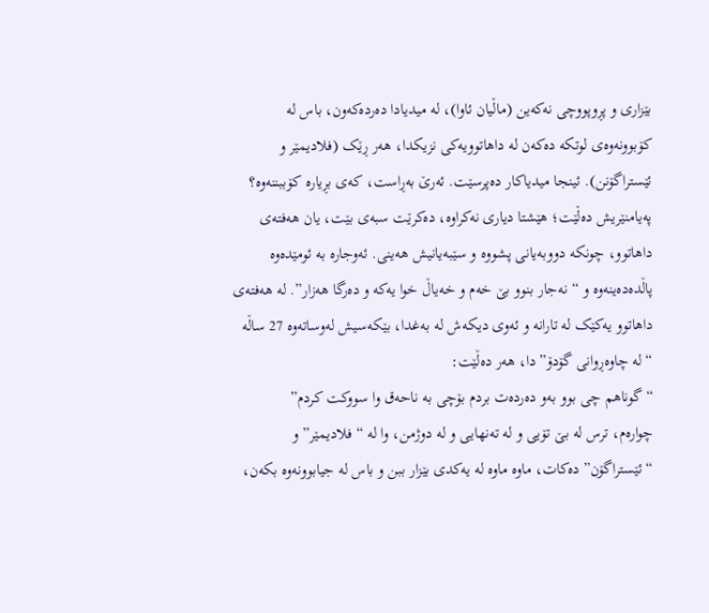بێزاری و پڕوپووچی نەکەین (ماڵیان ئاوا)، لە میدیادا دەردەکەون، باس لە کۆبوونەوەی لوتکە دەکەن لە داهاتوویەکی نزیکدا، هەر ڕێک (فلادیمێر و ئێستراگۆنن). ئینجا میدیاکار دەپرسێت. ئەرێ بەڕاست، کەی بڕیارە کۆببننەوە؟ پەیامنێریش دەڵێت؛ هێشتا دیاری نەکراوە، دەکرێت سبەی بێت، یان هەفتەی داهاتوو، چونکە دووبەیانی پشووە و سێبەیانیش هەینی. ئەوجارە بە ئومێدەوە پاڵدەدەینەوە و “نەجار بنوو بێ خەم و خەیاڵ خوا یەکە و دەرگا هەزار”. لە هەفتەی داهاتوو یەکێک لە تارانە و ئەوی دیکەش لە بەغدا، بێکەسیش لەوساتەوە 27 ساڵە “لە چاوەڕوانی گۆدۆ”دا، هەر دەڵێت:
“گوناهم چی بوو بەو دەردەت بردم بۆچی بە ناحەق وا سووکت کردم”
چوارەم، ترس لە بێ تۆیی و لە تەنهایی و لە دوژمن، وا لە “فلادیمێر” و “ئێستراگۆن” دەکات، ماوە ماوە لە یەکدی بێزار ببن و باس لە جیابوونەوە بکەن،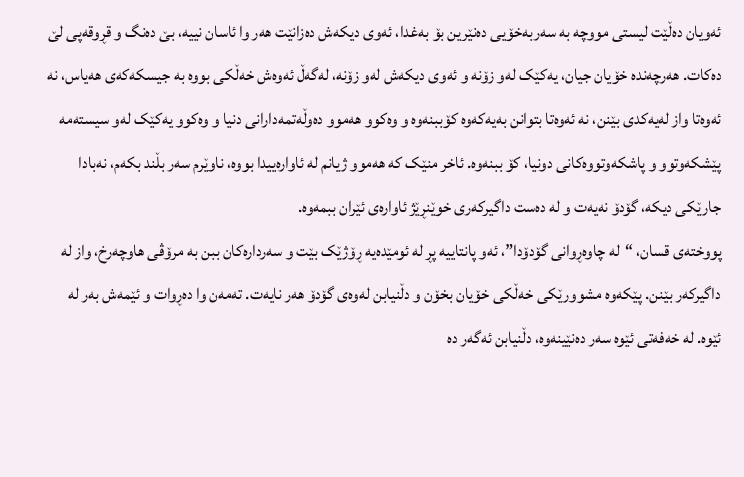ئەویان دەڵێت لیستی مووچە بە سەربەخۆیی دەنێرین بۆ بەغدا، ئەوی دیکەش دەزانێت هەر وا ئاسان نییە، بێ دەنگ و قڕوقەپی لێ دەکات. هەرچەندە خۆیان جیان، یەکێک لەو زۆنە و ئەوی دیکەش لەو زۆنە، لەگەڵ ئەوەش خەڵکی بووە بە جیسکەکەی هەیاس، نە ئەوەتا واز لەیەکدی بێنن، نە ئەوەتا بتوانن بەیەکەوە کۆببنەوە و وەکوو هەموو دەوڵەتمەدارانی دنیا و وەکوو یەکێک لەو سیستەمە پێشکەوتوو و پاشکەوتووەکانی دونیا، کۆ ببنەوە. ئاخر منێک کە هەموو ژیانم لە ئاوارەییدا بووە، ناوێرم سەر بڵند بکەم، نەبادا جارێکی دیکە، گۆدۆ نەیەت و لە دەست داگیرکەری خوێنڕێژ ئاوارەی ئێران ببمەوە.
پووختەی قسان، “لە چاوەڕوانی گۆدۆدا”، ئەو پانتاییە پڕ لە ئومێدەیە ڕۆژێک بێت و سەردارەکان ببن بە مرۆڤی هاوچەرخ، واز لە داگیرکەر بێنن. پێکەوە مشوورێکی خەڵکی خۆیان بخۆن و دڵنیابن لەوەی گۆدۆ هەر نایەت. تەمەن وا دەڕوات و ئێمەش بەر لە ئێوە. لە خەفەتی ئێوە سەر دەنێینەوە، دڵنیابن ئەگەر دە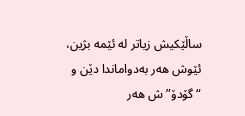ساڵێکیش زیاتر لە ئێمە بژین، ئێوش هەر بەدواماندا دێن و “گۆدۆ”ش هەر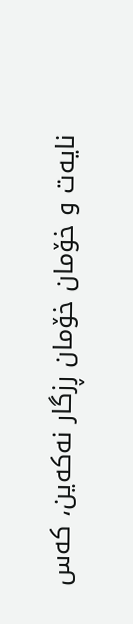نایەت و خۆمان خۆمان ڕزگار نەکەین، کەس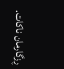ڕزگارمان ناکات.